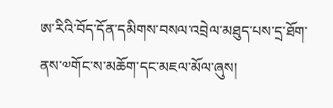ཨ་རིའི་བོད་དོན་དམིགས་བསལ་འབྲེལ་མཐུད་པས་དྲ་ཐོག་ནས་༧གོང་ས་མཆོག་དང་མཇལ་མོལ་ཞུས།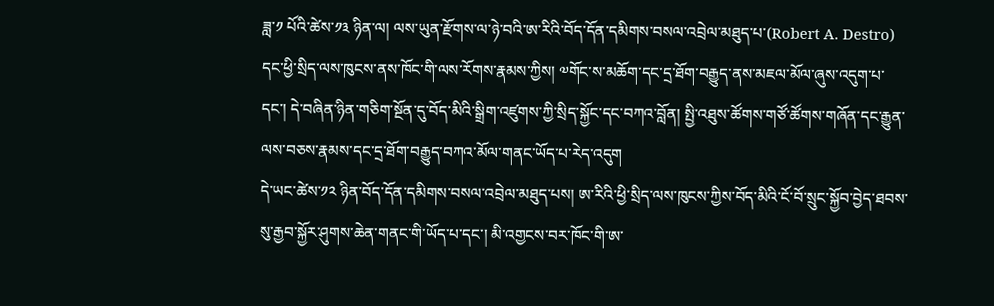ཟླ་༡ པོའི་ཚེས་༡༣ ཉིན་ལ། ལས་ཡུན་རྫོགས་ལ་ཉེ་བའི་ཨ་རིའི་བོད་དོན་དམིགས་བསལ་འབྲེལ་མཐུད་པ་(Robert A. Destro) དང་ཕྱི་སྲིད་ལས་ཁུངས་ནས་ཁོང་གི་ལས་རོགས་རྣམས་ཀྱིས། ༧གོང་ས་མཆོག་དང་དྲ་ཐོག་བརྒྱུད་ནས་མཇལ་མོལ་ཞུས་འདུག་པ་དང་། དེ་བཞིན་ཉིན་གཅིག་སྔོན་དུ་བོད་མིའི་སྒྲིག་འཛུགས་ཀྱི་སྲིད་སྐྱོང་དང་བཀའ་བློན། སྤྱི་འཐུས་ཚོགས་གཙོ་ཚོགས་གཞོན་དང་རྒྱུན་ལས་བཅས་རྣམས་དང་དྲ་ཐོག་བརྒྱུད་བཀའ་མོལ་གནང་ཡོད་པ་རེད་འདུག
དེ་ཡང་ཚེས་༡༢ ཉིན་བོད་དོན་དམིགས་བསལ་འབྲེལ་མཐུད་པས། ཨ་རིའི་ཕྱི་སྲིད་ལས་ཁུངས་ཀྱིས་བོད་མིའི་ངོ་བོ་སྲུང་སྐྱོབ་བྱེད་ཐབས་སུ་རྒྱབ་སྐྱོར་ཤུགས་ཆེན་གནང་གི་ཡོད་པ་དང་། མི་འགྱངས་བར་ཁོང་གི་ཨ་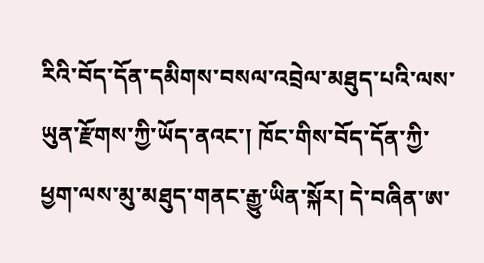རིའི་བོད་དོན་དམིགས་བསལ་འབྲེལ་མཐུད་པའི་ལས་ཡུན་རྫོགས་ཀྱི་ཡོད་ནའང་། ཁོང་གིས་བོད་དོན་ཀྱི་ཕྱག་ལས་མུ་མཐུད་གནང་རྒྱུ་ཡིན་སྐོར། དེ་བཞིན་ཨ་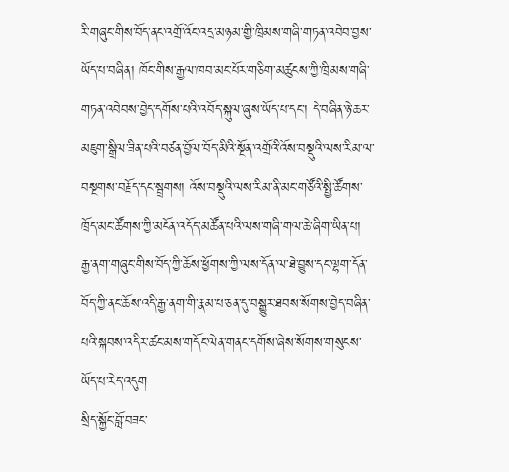རི་གཞུང་གིས་བོད་ནང་འགྲོ་འོང་འདྲ་མཉམ་གྱི་ཁྲིམས་གཞི་གཏན་འབེབ་བྱས་ཡོད་པ་བཞིན། ཁོང་གིས་རྒྱལ་ཁབ་མང་པོར་གཅིག་མཚུངས་ཀྱི་ཁྲིམས་གཞི་གཏན་འབེབས་བྱེད་དགོས་པའི་འབོད་སྐུལ་ཞུས་ཡོད་པ་དང་། དེ་བཞིན་ཉེ་ཆར་མཇུག་སྒྲིལ་ཟིན་པའི་བཙན་བྱོལ་བོད་མིའི་སྔོན་འགྲོའི་འོས་བསྡུའི་ལས་རིམ་ལ་བསྔགས་བརྗོད་དང་སྦྲགས། འོས་བསྡུའི་ལས་རིམ་ནི་མང་གཙོའི་སྤྱི་ཚོགས་ཁྲོད་མང་ཚོགས་ཀྱི་མངོན་འདོད་མཚོན་པའི་ལས་གཞི་གལ་ཆེ་ཞིག་ཡིན་པ། རྒྱ་ནག་གཞུང་གིས་བོད་ཀྱི་ཆོས་ཕྱོགས་ཀྱི་ལས་དོན་ལ་ཐེ་བྱུས་དང་ལྷག་དོན་བོད་ཀྱི་ནང་ཆོས་འདི་རྒྱ་ནག་གི་རྣམ་པ་ཅན་དུ་བསྒྱུར་ཐབས་སོགས་བྱེད་བཞིན་པའི་སྐབས་འདིར་ཚང་མས་གདོང་ལེན་གནང་དགོས་ཞེས་སོགས་གསུངས་ཡོད་པ་རེད་འདུག
སྲིད་སྐྱོང་བློ་བཟང་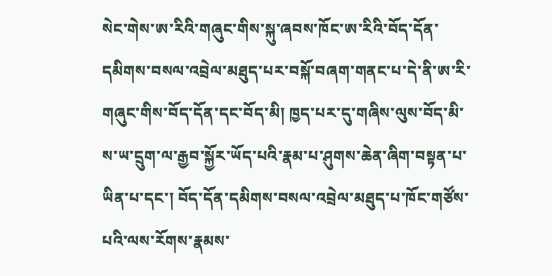སེང་གེས་ཨ་རིའི་གཞུང་གིས་སྐུ་ཞབས་ཁོང་ཨ་རིའི་བོད་དོན་དམིགས་བསལ་འབྲེལ་མཐུད་པར་བསྐོ་བཞག་གནང་པ་དེ་ནི་ཨ་རི་གཞུང་གིས་བོད་དོན་དང་བོད་མི། ཁྱད་པར་དུ་གཞིས་ལུས་བོད་མི་ས་ཡ་དྲུག་ལ་རྒྱབ་སྐྱོར་ཡོད་པའི་རྣམ་པ་ཤུགས་ཆེན་ཞིག་བསྟན་པ་ཡིན་པ་དང་། བོད་དོན་དམིགས་བསལ་འབྲེལ་མཐུད་པ་ཁོང་གཙོས་པའི་ལས་རོགས་རྣམས་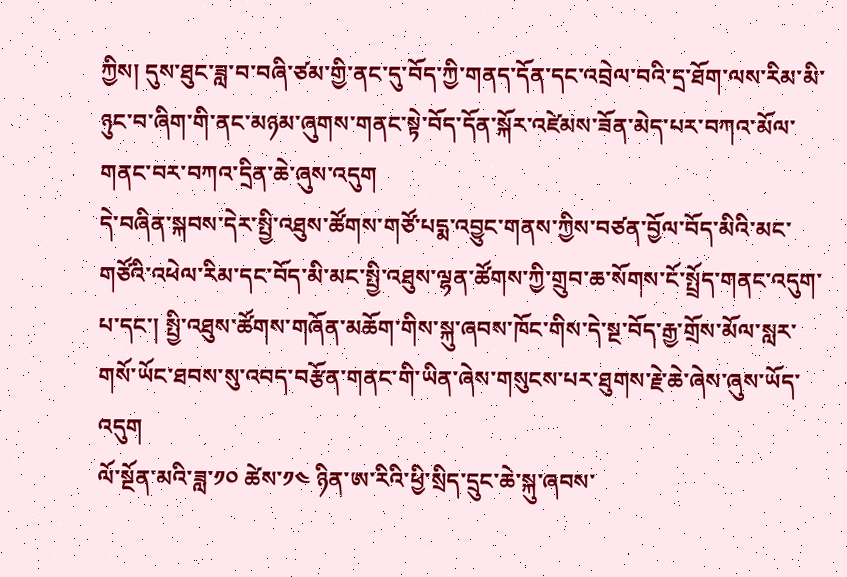ཀྱིས། དུས་ཐུང་ཟླ་བ་བཞི་ཙམ་གྱི་ནང་དུ་བོད་ཀྱི་གནད་དོན་དང་འབྲེལ་བའི་དྲ་ཐོག་ལས་རིམ་མི་ཉུང་བ་ཞིག་གི་ནང་མཉམ་ཞུགས་གནང་སྟེ་བོད་དོན་སྐོར་འཛེམས་ཟོན་མེད་པར་བཀའ་མོལ་གནང་བར་བཀའ་དྲིན་ཆེ་ཞུས་འདུག
དེ་བཞིན་སྐབས་དེར་སྤྱི་འཐུས་ཚོགས་གཙོ་པདྨ་འབྱུང་གནས་ཀྱིས་བཙན་བྱོལ་བོད་མིའི་མང་གཙོའི་འཕེལ་རིམ་དང་བོད་མི་མང་སྤྱི་འཐུས་ལྷན་ཚོགས་ཀྱི་གྲུབ་ཆ་སོགས་ངོ་སྤྲོད་གནང་འདུག་པ་དང་། སྤྱི་འཐུས་ཚོགས་གཞོན་མཆོག་གིས་སྐུ་ཞབས་ཁོང་གིས་དེ་སྔ་བོད་རྒྱ་གྲོས་མོལ་སླར་གསོ་ཡོང་ཐབས་སུ་འབད་བརྩོན་གནང་གི་ཡིན་ཞེས་གསུངས་པར་ཐུགས་རྗེ་ཆེ་ཞེས་ཞུས་ཡོད་འདུག
ལོ་སྔོན་མའི་ཟླ་༡༠ ཚེས་༡༤ ཉིན་ཨ་རིའི་ཕྱི་སྲིད་དྲུང་ཆེ་སྐུ་ཞབས་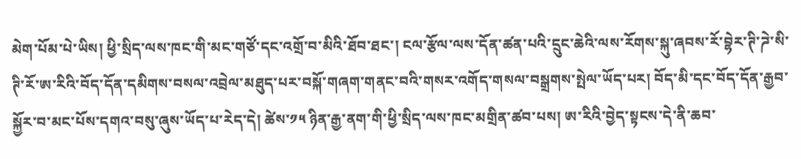མེག་པོམ་པེ་ཡིས། ཕྱི་སྲིད་ལས་ཁང་གི་མང་གཙོ་དང་འགྲོ་བ་མིའི་ཐོབ་ཐང་། ངལ་རྩོལ་ལས་དོན་ཚན་པའི་དྲུང་ཆེའི་ལས་རོགས་སྐུ་ཞབས་རོ་བྷེར་ཊི་ཌེ་སི་ཊི་རོ་ཨ་རིའི་བོད་དོན་དམིགས་བསལ་འབྲེལ་མཐུད་པར་བསྐོ་གཞག་གནང་བའི་གསར་འགོད་གསལ་བསྒྲགས་སྤེལ་ཡོད་པར། བོད་མི་དང་བོད་དོན་རྒྱབ་སྐྱོར་བ་མང་པོས་དགའ་བསུ་ཞུས་ཡོད་པ་རེད་དེ། ཚེས་༡༥ ཉིན་རྒྱ་ནག་གི་ཕྱི་སྲིད་ལས་ཁང་མགྲིན་ཚབ་པས། ཨ་རིའི་བྱེད་སྟངས་དེ་ནི་ཆབ་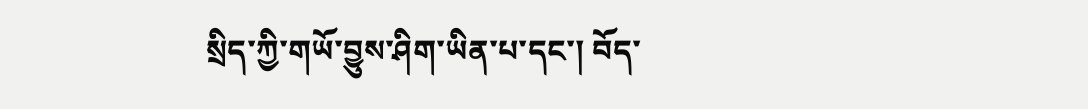སྲིད་ཀྱི་གཡོ་བྱུས་ཤིག་ཡིན་པ་དང་། བོད་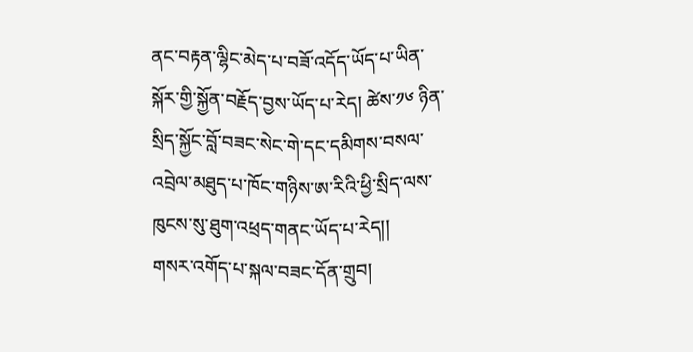ནང་བརྟན་ལྷིང་མེད་པ་བཟོ་འདོད་ཡོད་པ་ཡིན་སྐོར་གྱི་སྐྱོན་བརྗོད་བྱས་ཡོད་པ་རེད། ཚེས་༡༦ ཉིན་སྲིད་སྐྱོང་བློ་བཟང་སེང་གེ་དང་དམིགས་བསལ་འབྲེལ་མཐུད་པ་ཁོང་གཉིས་ཨ་རིའི་ཕྱི་སྲིད་ལས་ཁུངས་སུ་ཐུག་འཕྲད་གནང་ཡོད་པ་རེད།།
གསར་འགོད་པ་སྐལ་བཟང་དོན་གྲུབ།